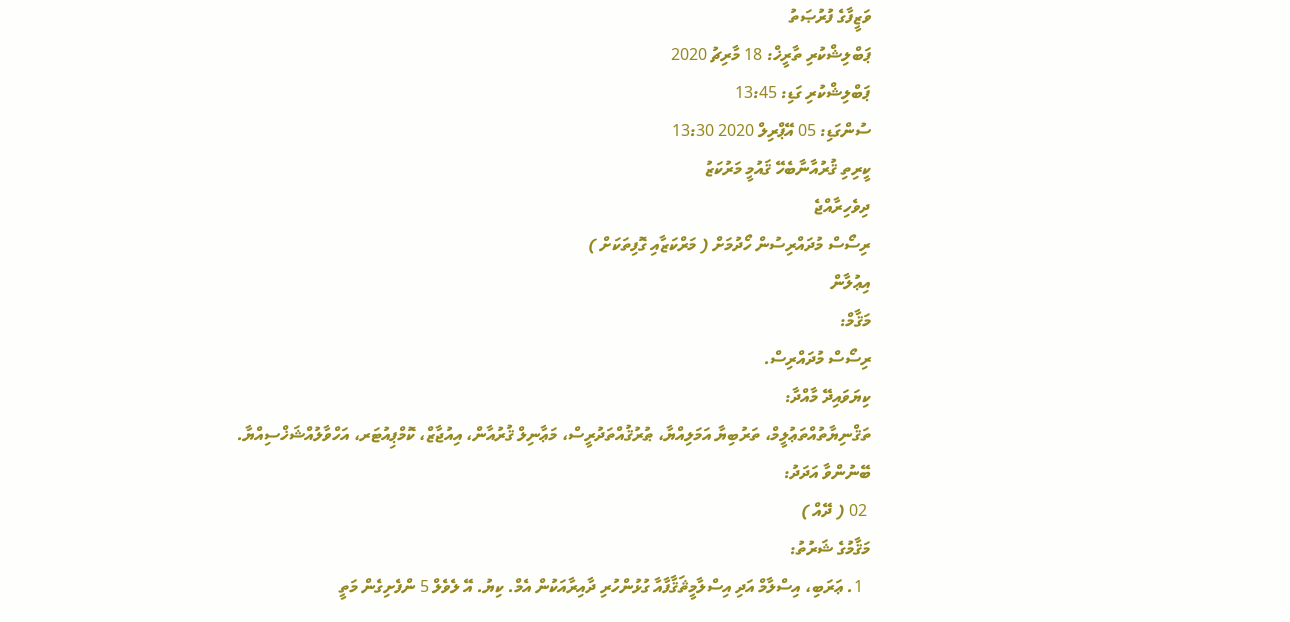ވަޒީފާގެ ފުރުޞަތު
ޕަބްލިޝްކުރި ތާރީޚް: 18 މާރިޗު 2020
ޕަބްލިޝްކުރި ގަޑި: 13:45
ސުންގަޑި: 05 އޭޕްރިލް 2020 13:30
ކީރިތި ޤުރުއާނާބެހޭ ޤައުމީ މަރުކަޒު
ދިވެހިރާއްޖެ
ރިސޯސް މުދައްރިސުން ހޯދުމަށް ( މަރްކަޒާއި ގޮފިތަކަށް )
އިޢުލާން
މަޤާމް:
ރިސޯސް މުދައްރިސް.
ކިޔަވައިދޭ މާއްދާ:
ތަޤްނިޔާތުއްތަޢުލީމް، ތަރުބިޔާ އަމަލިއްޔާ، ޠުރުޤުއްތަދުރީސް، މަޢާނިލް ޤުރުއާން، އިއުޖާޒް، ކޮމްޕިއުޓަރ، އަހްވާލުއްޝަޚްސިއްޔާ.
ބޭނުންވާ އަދަދު:
 02 ( ދޭއް )
މަޤާމުގެ ޝަރުތު:
  1. ޢަރަބި، އިސްލާމް އަދި އިސްލާމީޘަޤާފާއާ ގުޅުންހުރި ދާއިރާއަކުން އެމް. ކިޔު. އޭ ލެވެލް 5 ންފެށިގެން މަތީ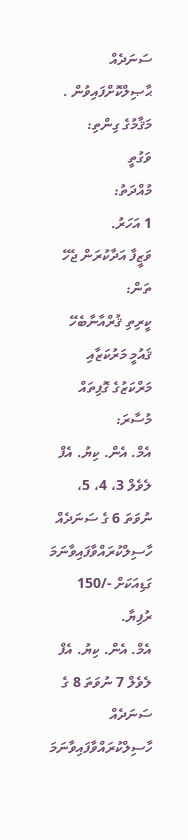ސަނަދެއް ޙާޞިލްކޮށްފައިވުން .
މަޤާމުގެ ގިންތި:
ވަގުތީ
މުއްދަތު:
1 އަހަރު.
ވަޒީފާ އަދާކުރަން ޖެހޭ ތަން:
ކީރިތި ޤުރްއާނާބެހޭ ޤައުމީ މަރުކަޒާއި މަރްކަޒުގެ ގޮފިތައް
މުސާރަ:
އެމް. އެން. ކިޔު. އެފް ލެވެލް 3، 4، 5، ނުވަތަ 6 ގެ ސަނަދެއް ހާސިލްކުރައްވާފައިވާނަމަ ގަޑިއަކަށް -/150 ރުފިޔާ.
އެމް. އެން. ކިޔު. އެފް ލެވެލް 7 ނުވަތަ 8 ގެ ސަނަދެއް ހާސިލްކުރައްވާފައިވާނަމަ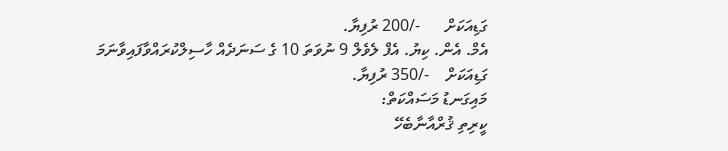ގަޑިއަކަށް      -/200 ރުފިޔާ.
އެމް. އެން. ކިޔު. އެފް ލެވެލް 9 ނުވަތަ 10 ގެ ސަނަދެއް ހާސިލްކުރައްވާފައިވާނަމަ ގަޑިއަކަށް    -/350 ރުފިޔާ.
މައިގަނޑު މަސައްކަތް:
ކީރިތި ޤުރްއާނާބެހޭ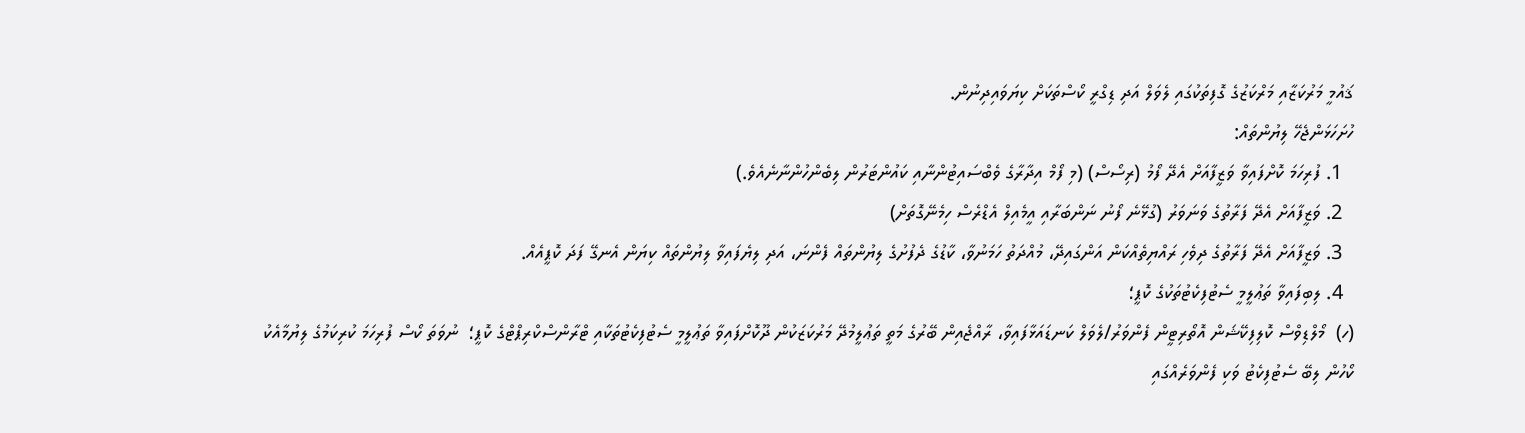ޤައުމީ މަރުކަޒާއި މަރްކަޒުގެ ގޮފިތަކުގައި ލެވަލް އަދި ޑިގްރީ ކޯސްތަކަށް ކިޔަވައިދިނުން.
ހުށަހަޅަންޖެހޭ ލިޔުންތައް:
  1. ފުރިހަމަ ކޮށްފައިވާ ވަޒީފާއަށް އެދޭ ފޯމު (ރިސޯސް) (މި ފޯމް އިދާރާގެ ވެބްސައިޓުންނާއި ކައުންޓަރުން ލިބެންހުންނާނެއެވެ.)
  2. ވަޒީފާއަށް އެދޭ ފަރާތުގެ ވަނަވަރު (ގުޅޭނެ ފޯނު ނަންބަރާއި އީމެއިލް އެޑްރެސް ހިމެނޭގޮތަށް)
  3. ވަޒީފާއަށް އެދޭ ފަރާތުގެ ދިވެހި ރައްޔިތެއްކަން އަންގައިދޭ، މުއްދަތު ހަމަނުވާ، ކާޑުގެ ދެފުށުގެ ލިޔުންތައް ފެންނަ، އަދި ލިޔެފައިވާ ލިޔުންތައް ކިޔަން އެނގޭ ފަދަ ކޮޕީއެއް.
  4. ލިބިފައިވާ ތަޢުލީމީ ސެޓުފިކެޓުތަކުގެ ކޮޕީ؛
(ހ)  މޯލްޑިވްސް ކޮލިފިކޭޝަން އޮތޯރިޓީން ފެންވަރު/ލެވަލް ކަނޑައަޅާފައިވާ، ރާއްޖެއިން ބޭރުގެ މަތީ ތަޢުލީމުދޭ މަރުކަޒަކުން ދޫކޮށްފައިވާ ތަޢުލީމީ ސެޓުފިކެޓުތަކާއި ޓްރާންސްކްރިޕްޓްގެ ކޮޕީ؛  ނުވަތަ ކޯސް ފުރިހަމަ ކުރިކަމުގެ ލިޔުމާއެކު ކޯހުން ލިބޭ ސެޓުފިކެޓު ވަކި ފެންވަރެއްގައި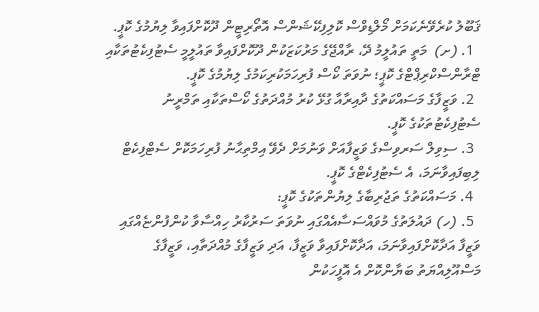ޤަބޫލު ކުރެވޭނެކަމަށް މޯލްޑިވްސް ކޮލިފިކޭޝަންސް އޮތޯރިޓީން ދޫކޮށްފައިވާ ލިޔުމުގެ ކޮޕީ.
  1. (ށ)  މަތީ ތައުލީމު ދޭ، ރާއްޖޭގެ މަރުކަޒަކުން ދޫކޮށްފައިވާ ތައުލީމީ ސެޓުފިކެޓުތަކާއި ޓްރާންސްކްރިޕްޓްގެ ކޮޕީ؛ ނުވަތަ ކޯސް ފުރިހަމަކުރިކަމުގެ ލިޔުމުގެ ކޮޕީ.
  2. ވަޒީފާގެ މަސައްކަތުގެ ދާއިރާއާ ގުޅޭ ކުރު މުއްދަތުގެ ކޯސްތަކާއި ތަމްރީނު ސެޓުފިކެޓުތަކުގެ ކޮޕީ.
  3. ސިވިލް ސަރވިސްގެ ވަޒީފާއަށް ވަނުމަށް ދެވޭ އިމްތިޙާނު ފުރިހަމަކޮށް ސެޓްފިކެޓް ލިބިފައިވާނަމަ، އެ ސެޓުފިކެޓްގެ ކޮޕީ.
  4. މަސައްކަތުގެ ތަޖުރިބާގެ ލިޔުންތަކުގެ ކޮޕީ:
  5. (ހ) ދައުލަތުގެ މުވައްސަސާއެއްގައި ނުވަތަ ސަރުކާރު ހިއްސާވާ ކުންފުންޏެއްގައި ވަޒީފާ އަދާކޮށްފައިވާނަމަ، އަދާކޮށްފައިވާ ވަޒީފާ، އަދި ވަޒީފާގެ މުއްދަތާއި، ވަޒީފާގެ މަސްއޫލިއްޔަތު ބަޔާންކޮށް އެ އޮފީހަކުން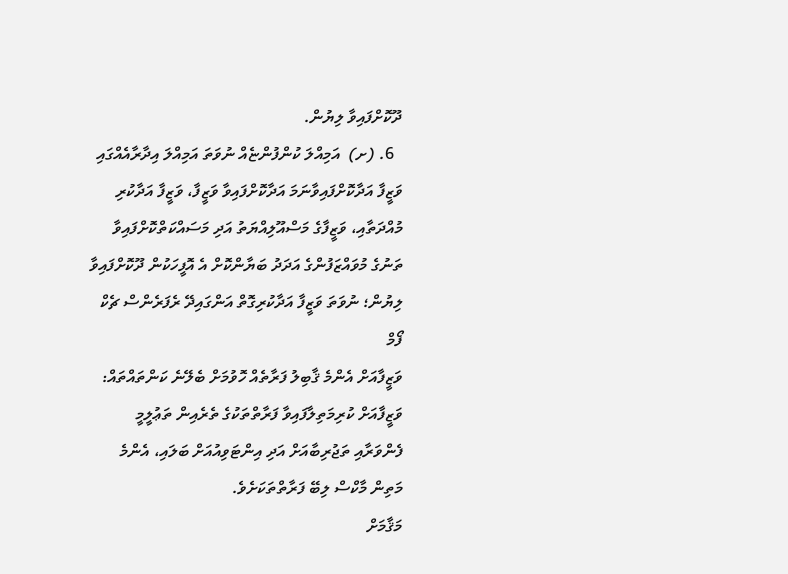ދޫކޮށްފައިވާ ލިޔުން.
  6. (ށ)  އަމިއްލަ ކުންފުންޏެއް ނުވަތަ އަމިއްލަ އިދާރާއެއްގައި ވަޒީފާ އަދާކޮށްފައިވާނަމަ އަދާކޮށްފައިވާ ވަޒީފާ، ވަޒީފާ އަދާކުރި މުއްދަތާއި، ވަޒީފާގެ މަސްއޫލިއްޔަތު އަދި މަސައްކަތްކޮށްފައިވާ ތަނުގެ މުވައްޒަފުންގެ އަދަދު ބަޔާންކޮށް އެ އޮފީހަކުން ދޫކޮށްފައިވާ ލިޔުން؛ ނުވަތަ ވަޒީފާ އަދާކުރިގޮތް އަންގައިދޭ ރެފަރެންސް ޗެކް ފޯމް
ވަޒީފާއަށް އެންމެ ޤާބިލު ފަރާތެއް ހޮވުމަށް ބެލޭނެ ކަންތައްތައް:
ވަޒީފާއަށް ކުރިމަތިލާފައިވާ ފަރާތްތަކުގެ ތެރެއިން ތަޢުލީމީ ފެންވަރާއި ތަޖުރިބާއަށް އަދި އިންޓަވިއުއަށް ބަލައި، އެންމެ މަތިން މާކްސް ލިބޭ ފަރާތްތަކަށެވެ.
މަޤާމަށް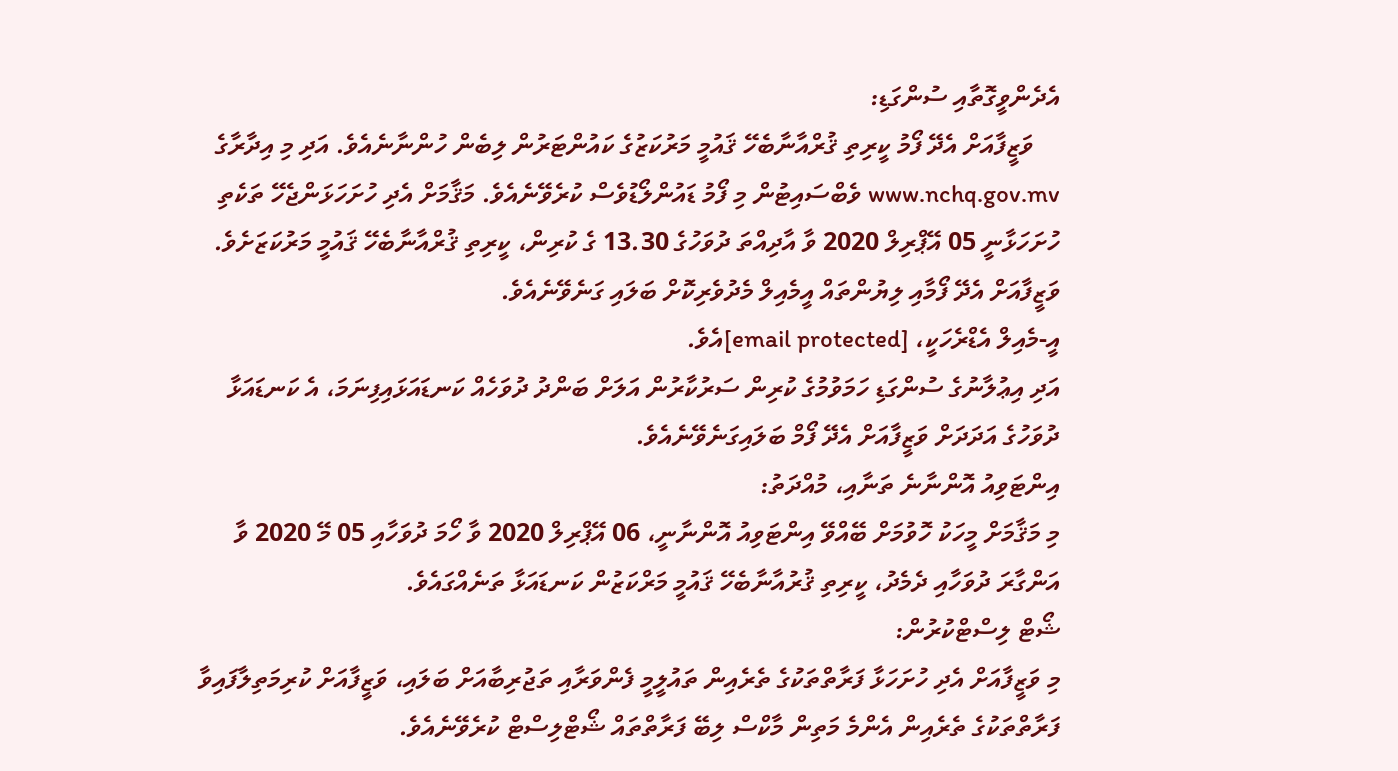އެދެންވީގޮތާއި ސުންގަޑި:
    ވަޒީފާއަށް އެދޭ ފޯމު ކީރިތި ޤުރްއާނާބެހޭ ޤައުމީ މަރުކަޒުގެ ކައުންޓަރުން ލިބެން ހުންނާނެއެވެ. އަދި މި އިދާރާގެ www.nchq.gov.mv ވެބްސައިޓުން މި ފޯމު ޑައުންލޯޑުވެސް ކުރެވޭނެއެވެ. މަޤާމަށް އެދި ހުށަހަޅަންޖެހޭ ތަކެތި ހުށަހަޅާނީ 05 އޭޕްރިލް 2020 ވާ އާދިއްތަ ދުވަހުގެ 13.30 ގެ ކުރިން، ކީރިތި ޤުރްއާނާބެހޭ ޤައުމީ މަރުކަޒަށެވެ. ވަޒީފާއަށް އެދޭ ފޯމާއި ލިޔުންތައް އީމެއިލް މެދުވެރިކޮށް ބަލައި ގަނެވޭނެއެވެ.
އީ-މެއިލް އެޑްރެހަކީ، [email protected]އެވެ.
އަދި އިޢުލާނުގެ ސުންގަޑި ހަމަވުމުގެ ކުރިން ސަރުކާރުން އަލަށް ބަންދު ދުވަހެއް ކަނޑައަޅައިފިނަމަ، އެ ކަނޑައަޅާ ދުވަހުގެ އަދަދަށް ވަޒީފާއަށް އެދޭ ފޯމް ބަލައިގަނެވޭނެއެވެ.
އިންޓަވިއު އޮންނާނެ ތަނާއި، މުއްދަތު:
މި މަޤާމަށް މީހަކު ހޮވުމަށް ބޭއްވޭ އިންޓަވިއު އޮންނާނީ، 06 އޭޕްރިލް 2020 ވާ ހޯމަ ދުވަހާއި 05 މޭ 2020 ވާ އަންގާރަ ދުވަހާއި ދެމެދު، ކީރިތި ޤުރުއާނާބެހޭ ޤައުމީ މަރްކަޒުން ކަނޑައަޅާ ތަނެއްގައެވެ.
ޝޯޓް ލިސްޓްކުރުން:
މި ވަޒީފާއަށް އެދި ހުށަހަޅާ ފަރާތްތަކުގެ ތެރެއިން ތައުލީމީ ފެންވަރާއި ތަޖުރިބާއަށް ބަލައި، ވަޒީފާއަށް ކުރިމަތިލާފައިވާ ފަރާތްތަކުގެ ތެރެއިން އެންމެ މަތިން މާކްސް ލިބޭ ފަރާތްތައް ޝޯޓްލިސްޓް ކުރެވޭނެއެވެ.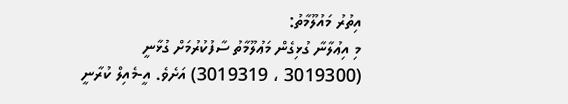އިތުރު މައުލޫމާތު:
މި އިޢުލާނާ ގުޅިގެން މަޢުލޫމާތު ސާފުކުރުމަށް ގުޅާނީ (3019300 ، 3019319) އަށެވެ. އީ-މެއިލް ކުރާނީ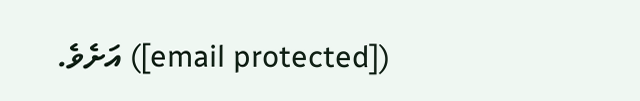([email protected]) އަށެވެ.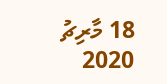18 މާރިޗު 2020